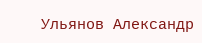Ульянов Александр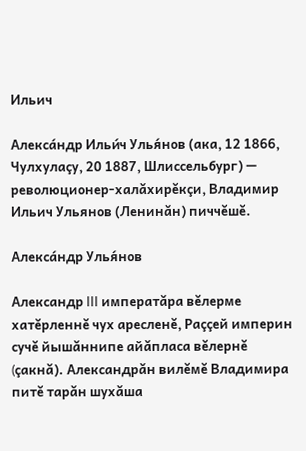Ильич

Алекса́ндр Ильи́ч Улья́нов (ака, 12 1866, Чулхулаçу, 20 1887, Шлиссельбург) — революционер-халăхирĕкçи, Владимир Ильич Ульянов (Ленинăн) пиччĕшĕ.

Алекса́ндр Улья́нов

Александр III императăра вĕлерме хатĕрленнĕ чух аресленĕ, Раççей империн сучĕ йышăннипе айăпласа вĕлернĕ (çакнă). Александрăн вилĕмĕ Владимира питĕ тарăн шухăша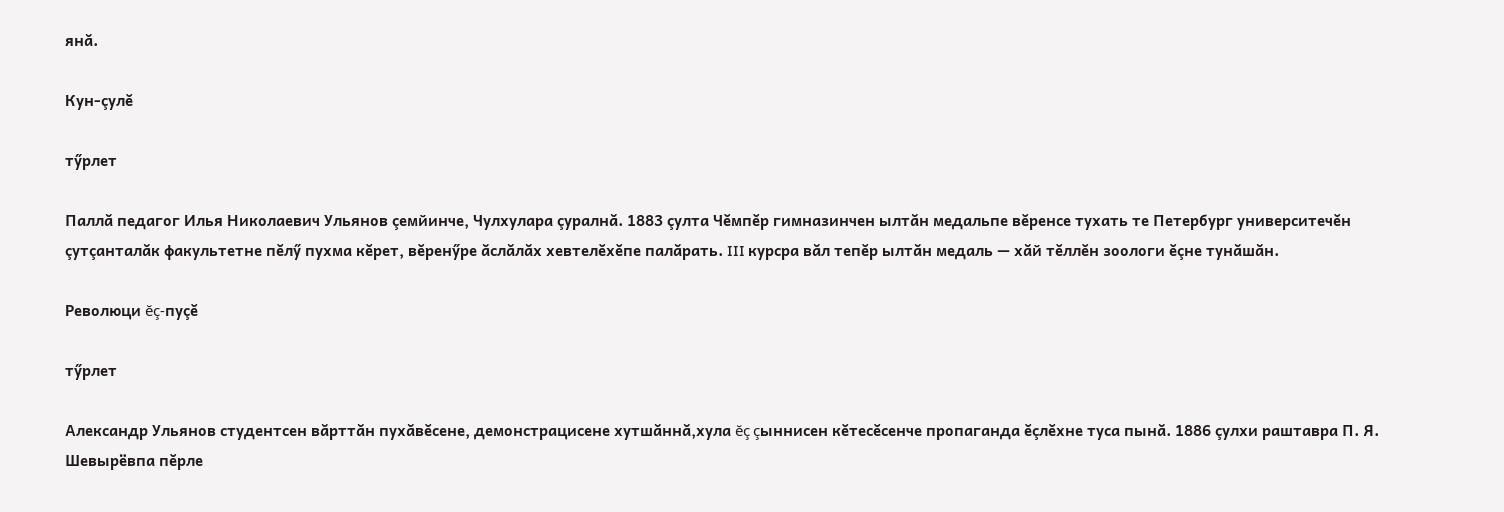янă.

Кун-çулĕ

тӳрлет

Паллă педагог Илья Николаевич Ульянов çемйинче, Чулхулара çуралнă. 1883 çулта Чĕмпĕр гимназинчен ылтăн медальпе вĕренсе тухать те Петербург университечĕн çутçанталăк факультетне пĕлӳ пухма кĕрет, вĕренӳре ăслăлăх хевтелĕхĕпе палăрать. III курсра вăл тепĕр ылтăн медаль — хăй тĕллĕн зоологи ĕçне тунăшăн.

Революци ĕç-пуçĕ

тӳрлет

Александр Ульянов студентсен вăрттăн пухăвĕсене, демонстрацисене хутшăннă,хула ĕç çыннисен кĕтесĕсенче пропаганда ĕçлĕхне туса пынă. 1886 çулхи раштавра П. Я. Шевырёвпа пĕрле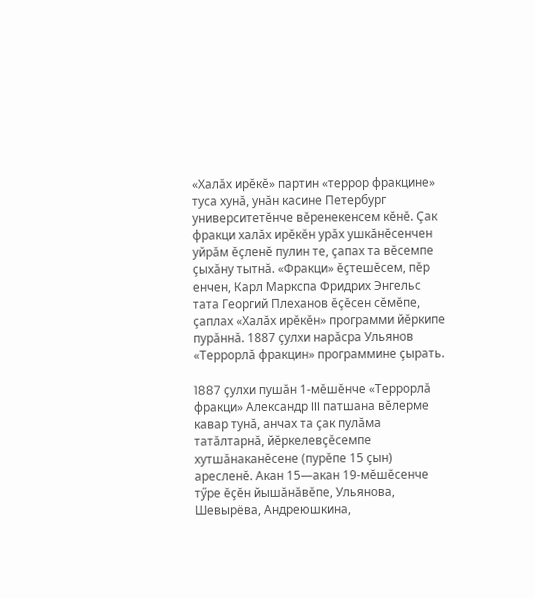«Халăх ирĕкĕ» партин «террор фракцине» туса хунă, унăн касине Петербург университетĕнче вĕренекенсем кĕнĕ. Çак фракци халăх ирĕкĕн урăх ушкăнĕсенчен уйрăм ĕçленĕ пулин те, çапах та вĕсемпе çыхăну тытнă. «Фракци» ĕçтешĕсем, пĕр енчен, Карл Маркспа Фридрих Энгельс тата Георгий Плеханов ĕçĕсен сĕмĕпе, çаплах «Халăх ирĕкĕн» программи йĕркипе пурăннă. 1887 çулхи нарăсра Ульянов «Террорлă фракцин» программине çырать.

1887 çулхи пушăн 1-мĕшĕнче «Террорлă фракци» Александр III патшана вĕлерме кавар тунă, анчах та çак пулăма татăлтарнă, йĕркелевçĕсемпе хутшăнаканĕсене (пурĕпе 15 çын) аресленĕ. Акан 15—акан 19-мĕшĕсенче тӳре ĕçĕн йышăнăвĕпе, Ульянова, Шевырёва, Андреюшкина,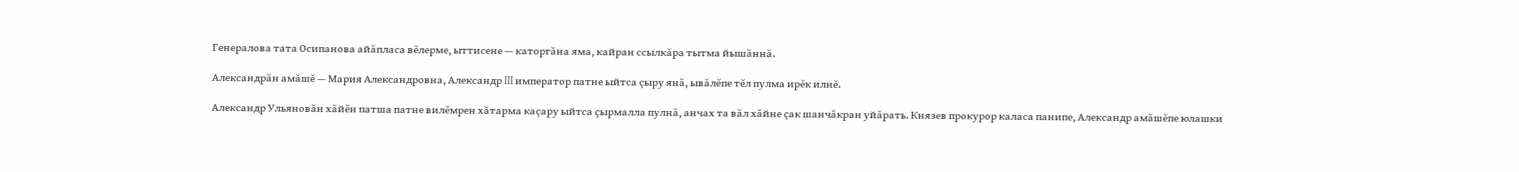Генералова тата Осипанова айăпласа вĕлерме, ыттисене — каторгăна яма, кайран ссылкăра тытма йышăннă.

Александрăн амăшĕ — Мария Александровна, Александр III император патне ыйтса çыру янă, ывăлĕпе тĕл пулма ирĕк илнĕ.

Александр Ульяновăн хăйĕн патша патне вилĕмрен хăтарма каçару ыйтса çырмалла пулнă, анчах та вăл хăйне çак шанчăкран уйăрать. Князев прокурор каласа панипе, Александр амăшĕпе юлашки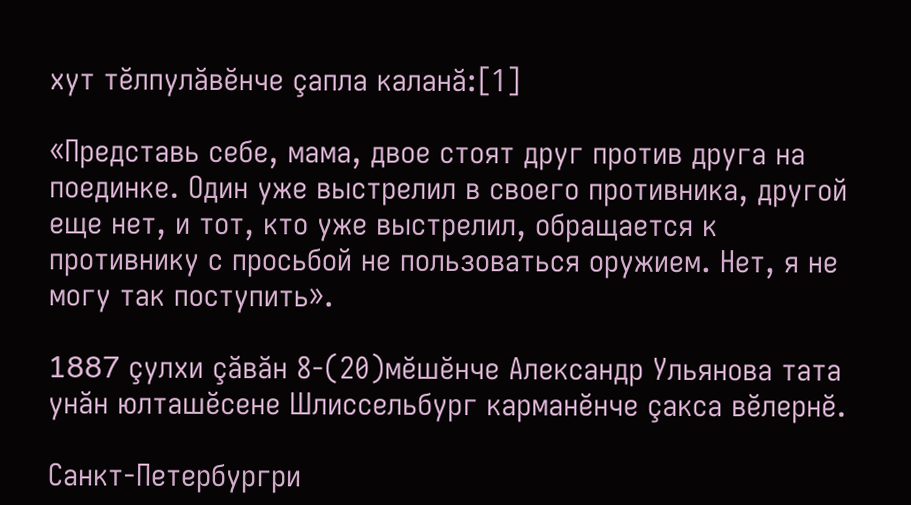хут тĕлпулăвĕнче çапла каланă:[1]

«Представь себе, мама, двое стоят друг против друга на поединке. Один уже выстрелил в своего противника, другой еще нет, и тот, кто уже выстрелил, обращается к противнику с просьбой не пользоваться оружием. Нет, я не могу так поступить».

1887 çулхи çăвăн 8-(20)мĕшĕнче Александр Ульянова тата унăн юлташĕсене Шлиссельбург карманĕнче çакса вĕлернĕ.

Санкт-Петербургри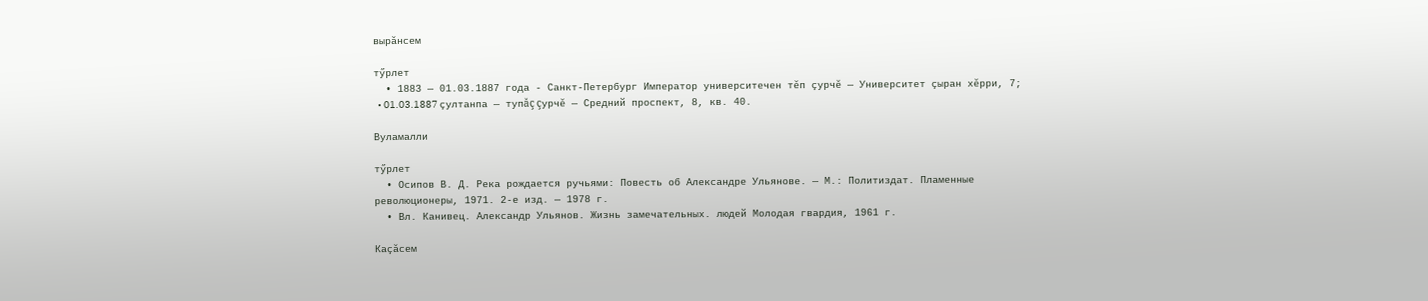вырăнсем

тӳрлет
  • 1883 — 01.03.1887 года - Санкт-Петербург Император университечен тĕп çурчĕ — Университет çыран хĕрри, 7;
  • 01.03.1887 çултанпа — тупăç çурчĕ — Средний проспект, 8, кв. 40.

Вуламалли

тӳрлет
  • Осипов В. Д. Река рождается ручьями: Повесть об Александре Ульянове. — М.: Политиздат. Пламенные революционеры, 1971. 2-е изд. — 1978 г.
  • Вл. Канивец. Александр Ульянов. Жизнь замечательных. людей Молодая гвардия, 1961 г.

Каçăсем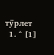тӳрлет
  1. ^ [1]